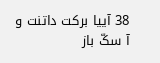38 آییا برکت داتنت و آ سکّ باز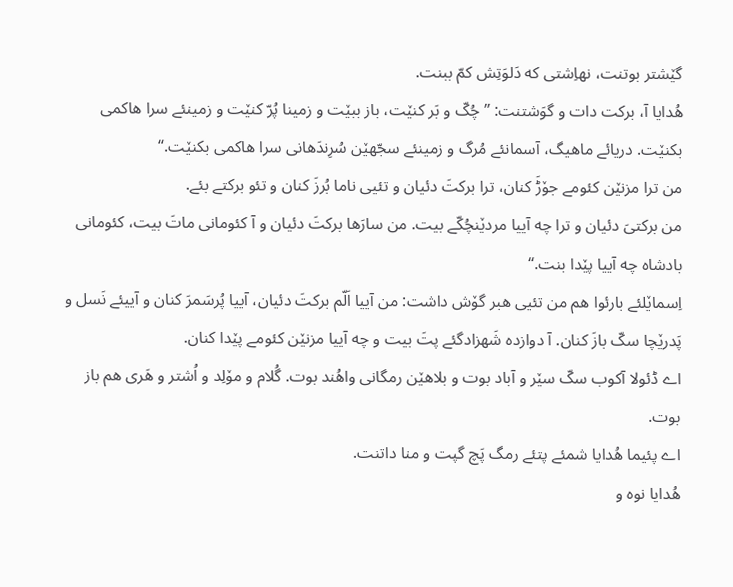گێشتر بوتنت، نهاِشتی که دَلوَتِش کمّ ببنت.
هُدایا آ، برکت دات و گوَشتنت: ”چُکّ و بَر کنێت، باز ببێت و زمینا پُرّ کنێت و زمینئے سرا هاکمی بکنێت. دریائے ماهیگ، آسمانئے مُرگ و زمینئے سجّهێن سُرِندَهانی سرا هاکمی بکنێت.“
من ترا مزنێن کئومے جۆڑَ کنان، ترا برکتَ دئیان و تئیی ناما بُرزَ کنان و تئو برکتے بئے.
من برکتیَ دئیان و ترا چه آییا مردێنچُکّے بیت. من سارَها برکتَ دئیان و آ کئومانی ماتَ بیت، کئومانی بادشاه چه آییا پێدا بنت.“
اِسماێلئے بارئوا هم من تئیی هبر گۆش داشت: من آییا اَلّم برکتَ دئیان، آییا پُرسَمرَ کنان و آییئے نَسل و پَدرێچا سکّ بازَ کنان. آ دوازده شَهزادگئے پتَ بیت و چه آییا مزنێن کئومے پێدا کنان.
اے ڈئولا آکوب سکّ سێر و آباد بوت و بلاهێن رمگانی واهُند بوت. گُلام و مۆلِد و اُشتر و هَری هم باز بوت.
اے پئیما هُدایا شمئے پتئے رمگ پَچ گپت و منا داتنت.
هُدایا نوه و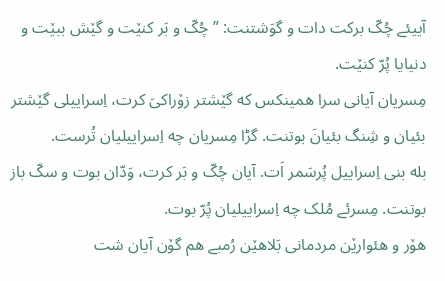آییئے چُکّ برکت دات و گوَشتنت: ”چُکّ و بَر کنێت و گێش ببێت و دنیایا پُرّ کنێت.
مِسریان آیانی سرا همینکس که گێشتر زۆراکیَ کرت، اِسراییلی گێشتر بئیان و شِنگ بئیانَ بوتنت. گڑا مِسریان چه اِسراییلیان تُرست.
بله بنی اِسراییل پُرسَمر اَت. آیان چُکّ و بَر کرت، وَدّان بوت و سکّ باز بوتنت. مِسرئے مُلک چه اِسراییلیان پُرّ بوت.
هۆر و هئوارێن مردمانی بَلاهێن رُمبے هم گۆن آیان شت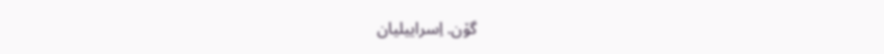گۆن. اِسراییلیان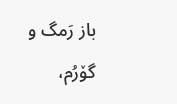باز رَمگ و گۆرُم،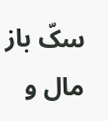سکّ باز مال و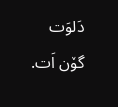دَلوَت گۆن اَت.